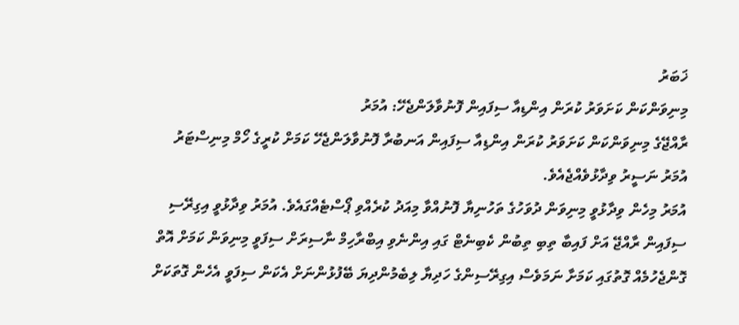ޚަބަރު
މިނިވަންކަން ކަށަވަރު ކުރަން އިންޑިއާ ސިފައިން ފޮނުވާލަންޖެހޭ: އުމަރު
ރާއްޖޭގެ މިނިވަންކަން ކަށަވަރު ކުރަން އިންޑިއާ ސިފައިން އަނބުރާ ފޮނުވާލަންޖެހޭ ކަމަށް ކުރީގެ ހޯމް މިނިސްޓަރު އުމަރު ނަސީރު ވިދާޅުވެއްޖެއެވެ.
އުމަރު މިހެން ވިދާޅުވީ މިނިވަން ދުވަހުގެ ތަހުނިޔާ ފޮނުއްވާ މިއަދު ކުރެއްވި ޕޯސްޓެއްގައެވެ. އުމަރު ވިދާޅުވީ އިގިރޭސި ސިފައިން ރާއްޖޭ އަށް ފައިބާ ތިބި ތިބުން ކެބިނެޓް ގައި އިންނެވި އިބްރާހިމް ނާސިރަށް ސިފަވީ މިނިވަން ކަމަށް އޮތް ގޮންޖެހުމެއް ގޮތުގައި ކަމަށާ ނަމަވެސް އިގިރޭސިންގެ ހަދިޔާ ލިބެމުންދިޔަ ބޭފުޅުންނަށް އެކަން ސިފަވީ އެހެން ގޮތަކަށް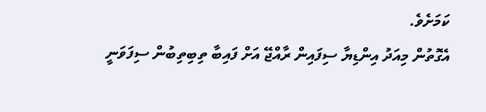ކަމަށެވެ.
އެގޮތުން މިއަދު އިންޑިޔާ ސިފައިން ރާއްޖޭ އަށް ފައިބާ ތިބިތިބުން ސިފަވަނީ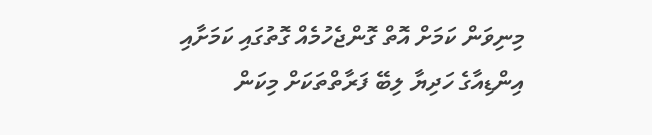މިނިވަން ކަމަށް އޮތް ގޮންޖެހުމެއް ގޮތުގައި ކަމަށާއި އިންޑިއާގެ ހަދިޔާ ލިބޭ ފަރާތްތަކަށް މިކަން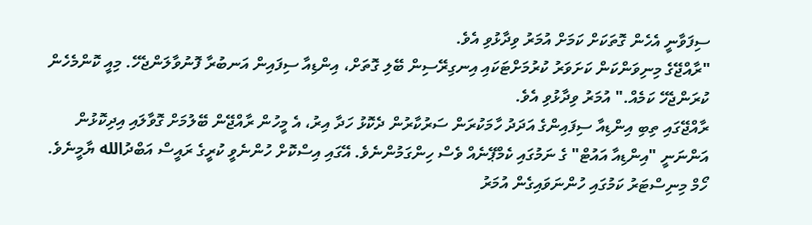ސިފަވާނީ އެހެން ގޮތަކަށް ކަމަށް އުމަރު ވިދާޅުވި އެވެ.
"ރާއްޖޭގެ މިނިވަންކަން ކަށަވަރު ކުރުމަށްޓަކައި އިނގިރޭސިން ބޭލި ގޮތަށް، އިންޑިއާ ސިފައިން އަނބުރާ ފޮނުވާލަންޖެހޭ. މިއީ ކޮންމެހެން ކުރަންޖެހޭ ކަމެއް." އުމަރު ވިދާޅުވި އެވެ.
ރާއްޖޭގައި ތިބި އިންޑިއާ ސިފައިންގެ އަދަދު ހާމަކުރަން ސަރުކާރުން ދެކޮޅު ހަދާ އިރު، އެ މީހުން ރާއްޖޭން ބޭލުމަށް ގޮވާލައި އިދިކޮޅުން އަންނަނީ "އިންޑިއާ އައުޓް" ގެ ނަމުގައި ކެމްޕޭނެއް ވެސް ހިންގަމުންނެވެ. އޭގައި އިސްކޮށް ހުންނެވީ ކުރީގެ ރައީސް އަބްދުالله ޔާމީނެވެ.
ހޯމް މިނިސްޓަރު ކަމުގައި ހުންނަވައިގެން އުމަރު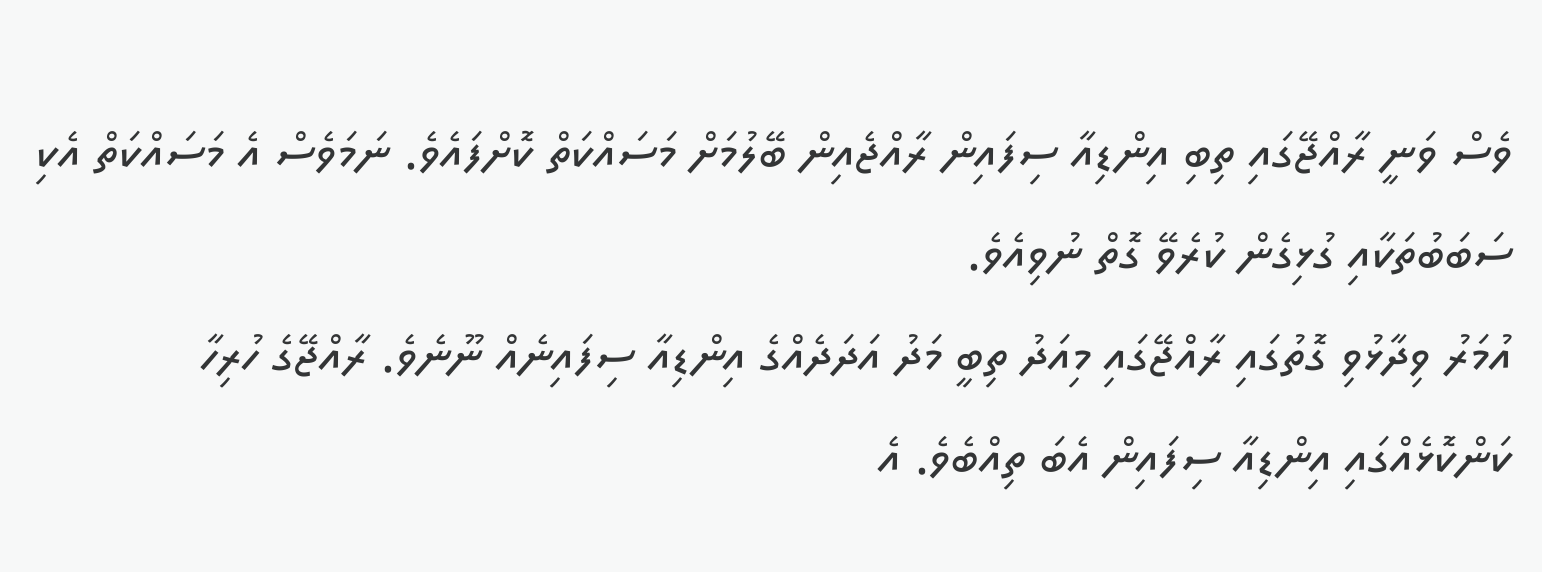ވެސް ވަނީ ރާއްޖޭގައި ތިބި އިންޑިއާ ސިފައިން ރާއްޖެއިން ބޭލުމަށް މަސައްކަތް ކޮށްފައެވެ. ނަމަވެސް އެ މަސައްކަތް އެކި ސަބަބުތަކާއި ގުޅިގެން ކުރެވޭ ގޮތް ނުވިއެވެ.
އުމަރު ވިދާޅުވި ގޮތުގައި ރާއްޖޭގައި މިއަދު ތިބީ މަދު އަދަދެއްގެ އިންޑިއާ ސިފައިނެއް ނޫނެވެ. ރާއްޖޭގެ ހުރިހާ ކަންކޮޅެއްގައި އިންޑިއާ ސިފައިން އެބަ ތިއްބެވެ. އެ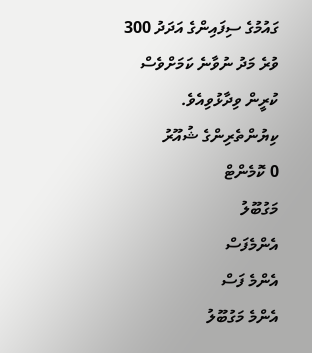ގައުމުގެ ސިފައިންގެ އަދަދު 300 ވުރެ މަދު ނުވާނެ ކަމަށްވެސް ކުރީން ވިދާޅުވިއެވެ.
ކިޔުންތެރިންގެ ޝުއޫރު
0 ކޮމެންޓް
މަގުބޫލު
އެންމެފަސް
އެންމެ ފަސް
އެންމެ މަގުބޫލު